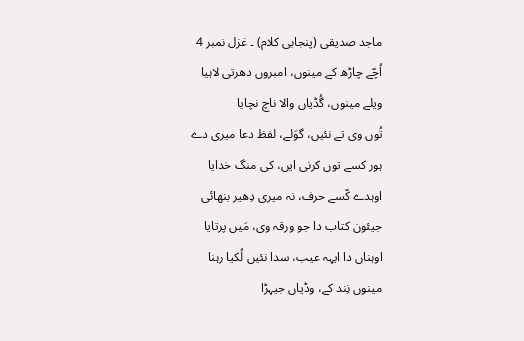ماجد صدیقی (پنجابی کلام) ۔ غزل نمبر 4
اُچّے چاڑھ کے مینوں، امبروں دھرتی لاہیا
ویلے مینوں، گُڈیاں والا ناچ نچایا
تُوں وی تے نئیں، گوَلے، لفظ دعا میری دے
ہور کسے توں کرنی ایں، کی منگ خدایا
اوہدے کّسے حرف، نہ میری دِھیر بنھائی
جیئون کتاب دا جو ورقہ وی، مَیں پرتایا
اوہناں دا ایہہ عیب، سدا نئیں لُکیا رہنا
مینوں نِند کے، وڈیاں جیہڑا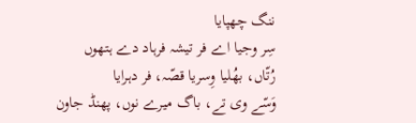ننگ چھپایا
سِر وجیا اے فر تیشہ فرہاد دے ہتھوں
رُتّاں، بھُلیا وِسریا قصّہ، فر دہرایا
وَسّے وی تے، باگ میرے نوں، پھنڈ جاون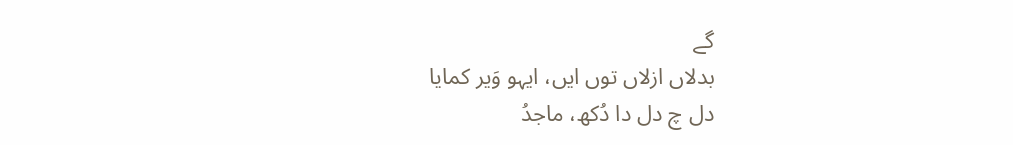گے
بدلاں ازلاں توں ایں، ایہو وَیر کمایا
دل چ دل دا دُکھ، ماجدُ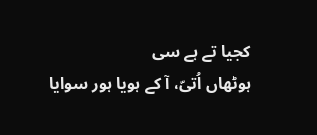کجیا تے ہے سی
ہوٹھاں اُتیّ، آ کے ہویا ہور سوایا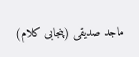ماجد صدیقی (پنجابی کلام)